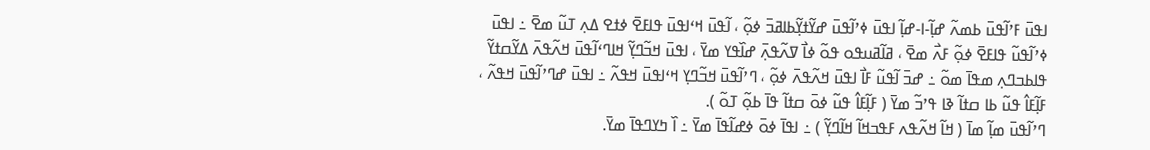ߊߟߎ߫ ߓߴߊ߬ߟߎ߫ ߕߘߍ߬ ߝߊ߲߬-ߊ-ߝߊ߲߬ ߊߟߎ߫ ߦߴߊ߬ߟߎ߫ ߝߌ߬ߙߌ߲߬ߕߊߥߏ߫ ߦߋ߲߬ ، ߊ߬ߟߎ߫ ߞߵߊߟߎ߫ ߟߊߓߐ߫ ߦߙߐ ߡߍ߲ ߠߎ߬ ߘߐ߫ ߸ ߊߟߎ߫ ߦߴߊ߬ߟߎ߬ ߟߊߓߐ߫ ߦߋ߲߬ ߓߍ߯ ߘߐ߫ ، ߥߊ߬ߥߎߟߋ ߟߋ߬ ߦߊ߯ ߜߍ߬ߟߍ߲߫ ߝߊ߰ߟߌ ߘߌ߫ ، ߊߟߎ߫ ߞߏ߬ߣߌ߲߬ ߞߊߣߵߊ߬ߟߎ߫ ߞߍ߬ߟߍ߫ ߡߌ߬ߛߙߌ߬ ߟߊߕߏߣߍ߲ ߘߟߊ߫ ߘߋ߬ ߸ ߝߏ߫ ߊ߬ߟߎ߬ ߓߊ߯ ߊߟߎ߫ ߞߍ߬ߟߍ߫ ߦߋ߲߬ ، ߣߴߊ߬ߟߎ߫ ߞߏ߬ߣߌ߲ ߞߵߊߟߎ߫ ߞߟߍ߬ ߸ ߊߟߎ߫ ߝߣߴߊ߬ߟߎ߫ ߞߟߍ߬ ، ߓߊ߲߬ߓߊ߮ ߟߎ߬ ߕߊ ߛߙߊ߬ ߢߊ ߟߴߏ߬ ߘߌ߫ ( ߓߊ߲߬ߓߊ߮ ߟߎ߬ ߦߋ߫ ߛߙߊ߬ ߟߊ߫ ߕߋ߲߬ ߠߋ߬ ).
ߣߴߊ߬ߟߎ߫ ߘߊ߲߬ ߘߊ߫ ( ߞߊ߬ ߞߍ߬ߟߍ ߓߟߏߞߊ߬ ߞߊ߬ߣߌ߲߬ ) ߸ ߊߟߊ߫ ߦߋ߫ ߦߝߊ߬ߟߊ߫ ߘߌ߫ ߸ ߊ߰ ߤߌߣߟߊ߫ ߘߌ߫.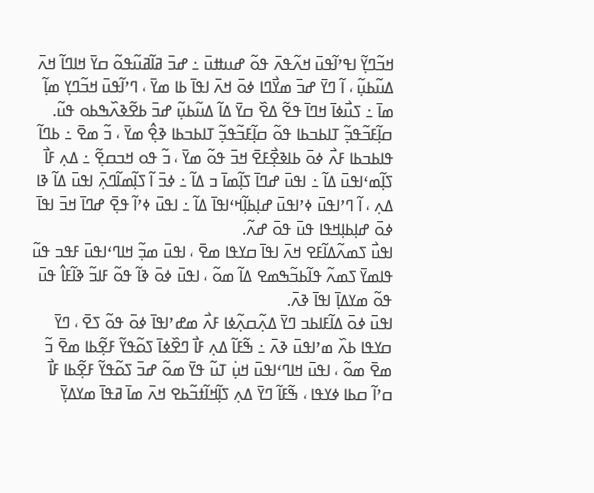ߞߏ߬ߣߌ߲߬ ߊߟߴߊ߬ߟߎ߫ ߞߍ߬ߟߍ߫ ߟߋ߬ ߝߎߚߎ߫ ߸ ߝߏ߫ ߥߊ߬ߥߎ߬ߟߋ߬ ߛߌ߫ ߞߊߣߊ߬ ߞߍ߫ ߡߎ߬ߕߎ߲߬ ، ߊ߬ ߣߌ߫ ߝߏ߫ ߘߌ߯ߣߊ ߦߋ߫ ߞߍ߫ ߊߟߊ߫ ߕߊ ߘߌ߫ ، ߣߴߊ߬ߟߎ߫ ߞߏ߬ߣߌ߲ ߘߊ߲߬ ߘߊ߫ ߸ ߖߎ߯ߦߊ߫ ߞߣߊ߫ ߟߐ߬ ߡߐ߰ ߛߌ߫ ߡߊ߬ ߡߎ߬ߕߎ߲߬ ߝߏ߫ ߕߐ߬ߢߍ߰ߒߕߋ ߟߎ߬.
ߛߊ߲߬ߓߏ߬ߟߏ߲߬ ߠߊߕߏߕߊ ߟߋ߬ ߛߊ߲߬ߓߏ߬ߟߏ߲߬ ߠߊߕߏߕߊ ߢߐ߲߮ ߘߌ߫ ، ߏ߬ ߘߐ߫ ߸ ߕߣߊ߬ ߟߊߕߏߕߊ ߓߍ߯ ߦߋ߫ ߕߊߢߐ߲߯ߓߐ߫ ߞߏ߫ ߟߋ߬ ߘߌ߫ ، ߏ߬ ߟߋ ߞߏߛߐ߲߬ ߸ ߡߍ߲ ߓߊ߯ ߖߊ߲߬ߘߵߊߟߎ߫ ߡߊ߬ ߸ ߊߟߎ߫ ߝߣߊ߫ ߖߊ߲߬ߘߊ߫ ߏ ߡߊ߬ ߸ ߦߏ߫ ߊ߬ ߖߊ߲߬ߘߊ߬ߣߍ߲߫ ߊߟߎ߫ ߡߊ߬ ߢߊ ߡߍ߲ ، ߊ߬ ߣߴߊߟߎ߫ ߦߴߊߟߎ߫ ߝߊ߲ߕߊ߲߬ߞߵߊߟߊ߫ ߡߊ߬ ߸ ߊߟߎ߫ ߦߴߊ߬ ߟߐ߲߫ ߝߣߊ߫ ߞߏ߫ ߊߟߊ߫ ߦߋ߫ ߝߊ߲ߕߊ߲ߞߟߊ ߟߎ߫ ߟߋ߫ ߝߍ߬.
ߊߟߎ߯ ߖߘߍ߬ߡߊ߬ߓߐ ߞߍ߫ ߊߟߊ߫ ߛߌߟߊ ߘߐ߫ ، ߊߟߎ߫ ߘߏ߲߬ ߞߊߣߵߊߟߎ߫ ߓߟߏ ߟߎ߬ ߟߊߘߌ߫ ߖߘߍ߬ ߟߊ߬ߕߏ߬ߒߘߐ ߡߊ߬ ߘߋ߬ ، ߊߟߎ߫ ߦߋ߫ ߢߊ߬ ߟߋ߬ ߓߊߏ߬ ߢߊ߬ߓߊ߮ ߟߎ߫ ߟߋ߬ ߘߌߡߊ߲߫ ߊߟߊ߫ ߢߍ߫.
ߊߟߎ߫ ߦߋ߫ ߡߊ߬ߓߊߕߏ ߣߌ߫ ߡߍ߲߬ߛߍ߲߬ߦߊ ߓߍ߯ ߘߝߴߊߟߊ߫ ߦߋ߫ ߟߋ߬ ߖߐ߫ ، ߣߌ߫ ߛߌߟߊ ߕߍ߰ ߘߴߊߟߎ߫ ߢߍ߫ ߸ ߒ߬ߓߊ߬ ߡߍ߲ ߓߊ߯ ߣߐ߰ߦߊ߫ ߖߋ߬ߟߌ߬ ߓߐ߲߬ߕߊ ߘߐ߫ ߏ߬ ߘߐ߫ ߘߋ߬ ، ߊߟߎ߫ ߞߊߣߵߊߟߎ߫ ߞߎ߲߭ ߠߎ߬ ߟߌ߫ ߘߋ߬ ߝߏ߫ ߖߋ߬ߟߌ߬ ߓߐ߲߬ߕߊ ߓߊ߯ ߛߴߊ߬ ߛߕߊ ߦߌߟߊ ، ߒ߬ߓߊ߬ ߣߌ߫ ߡߍ߲ ߖߊ߲߬ߞߊ߬ߙߏ߬ߕߐ ߞߍ߫ ߘߊ߫ ߥߟߊ߫ ߘߌߡߌ߲߫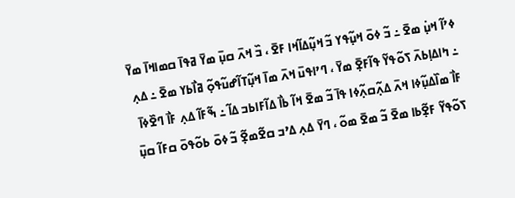ߦߴߊ߬ ߞߎ߲߭ ߘߐ߫ ߸ ߏ߬ ߦߋ߫ ߞߎ߲߬ߟߌ ߏ߬ ߞߎ߲߬ߡߊ߬ߞߊ ߓߐ߫ ، ߏ߰ ߞߍ߫ ߛߎ߲߫ ߘߌ߫ ߥߟߊ߫ ߛߘߊߞߊ߫ ߘߌ߫ ߸ ߤߊߡߊ߲ߕߍ߫ ߖߋ߬ߟߌ߬ ߟߊ߬ߓߐ߲߫ ߘߌ߫ ، ߣߴߊߟߎ߫ ߞߍ߫ ߘߊ߫ ߞߎ߲߬ߠߊ߬ߝߎ߬ߟߋ߲߬ ߥߊ߯ߕߌ ߘߐ߫ ߸ ߡߍ߲ ߓߊ߯ ߘߊ߰ߡߎ߲߬ߦߊ ߞߍ߫ ߡߍ߲߬ߛߍ߲߬ߦߊ ߟߊ߫ ߏ߬ ߘߐ߫ ߞߊ߬ ߕߊ߯ ߡߊ߬ߓߊߕߏ ߡߊ߬ ߸ ߒ߬ߓߊ߬ ߡߍ߲ ߓߊ߯ ߣߐ߰ߦߊ߫ ߖߋ߬ߟߌ߬ ߓߐ߲߬ߕߊ ߘߐ߫ ߏ߬ ߘߐ߫ ߘߋ߬ ، ߣߌ߫ ߡߍ߲ ߡߴߏ ߛߐ߬ߘߐ߲߬ ߏ߬ ߦߋ߫ ߕߋ߬ߟߋ߫ ߛߓߊ߬ ߛߎ߲߫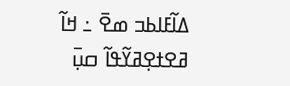ߡߊ߬ߓߊߕߏ ߘߐ߫ ߸ ߞߊ߬ ߥߐߙߐ߲ߥߌ߬ߟߊ߬ ߛߎ߲߫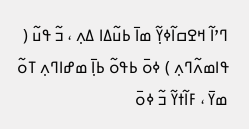ߣߴߊ߬ ߞߐߛߊ߬ߦߌ߲߬ ߘߊ߫ ߕߎ߬ߡߊ ߡߍ߲ ، ߏ߬ ߟߎ߬ ( ߟߊߘߍ߬ߣߍ߲ ) ߦߋ߫ ߕߟߋ߬ ߕߊ߲߫ ߘߝߊߣߍ߲ ߠߋ߬ ߘߌ߫ ، ߓߊ߬ߙߌ߬ ߏ߬ ߦߋ߫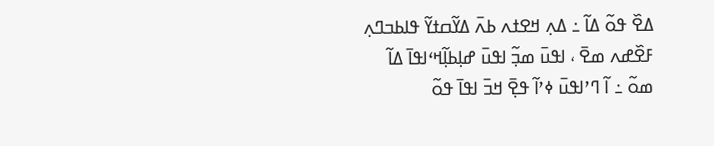ߡߐ߰ ߟߋ߬ ߡߊ߬ ߸ ߡߍ߲ ߞߐߙߍ ߕߍ߫ ߡߌ߬ߛߙߌ߬ ߟߊߕߏߣߍ߲ ߓߐ߰ߝߍ ߘߐ߫ ، ߊߟߎ߫ ߘߏ߲߬ ߊߟߎ߫ ߝߊ߲ߕߊ߲߬ߞߵߊߟߊ߫ ߡߊ߬ ߘߋ߬ ߸ ߊ߬ ߣߴߊߟߎ߫ ߦߴߊ߬ ߟߐ߲߫ ߞߏ߫ ߊߟߊ߫ ߟߋ߬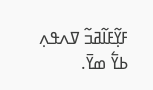ߓߌ߲߬ߓߊ߬ߥߏ߬ ߜߍߟߍ߲ ߕߌ߱ ߘߌ߫.